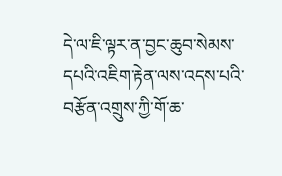དེ་ལ་ཇི་ལྟར་ན་བྱང་ཆུབ་སེམས་དཔའི་འཇིག་རྟེན་ལས་འདས་པའི་བརྩོན་འགྲུས་ཀྱི་གོ་ཆ་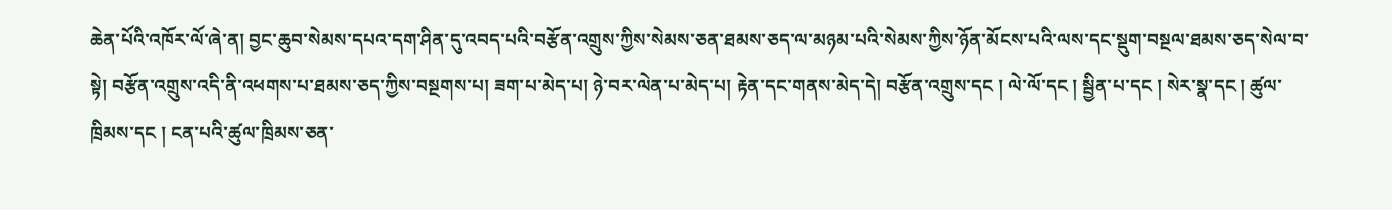ཆེན་པོའི་འཁོར་ལོ་ཞེ་ན། བྱང་ཆུབ་སེམས་དཔའ་དག་ཤིན་དུ་འབད་པའི་བརྩོན་འགྲུས་ཀྱིས་སེམས་ཅན་ཐམས་ཅད་ལ་མཉམ་པའི་སེམས་ཀྱིས་ཉོན་མོངས་པའི་ལས་དང་སྡུག་བསྔལ་ཐམས་ཅད་སེལ་བ་སྟེ། བརྩོན་འགྲུས་འདི་ནི་འཕགས་པ་ཐམས་ཅད་ཀྱིས་བསྔགས་པ། ཟག་པ་མེད་པ། ཉེ་བར་ལེན་པ་མེད་པ། རྟེན་དང་གནས་མེད་དེ། བརྩོན་འགྲུས་དང ། ལེ་ལོ་དང ། སྦྱིན་པ་དང ། སེར་སྣ་དང ། ཚུལ་ཁྲིམས་དང ། ངན་པའི་ཚུལ་ཁྲིམས་ཅན་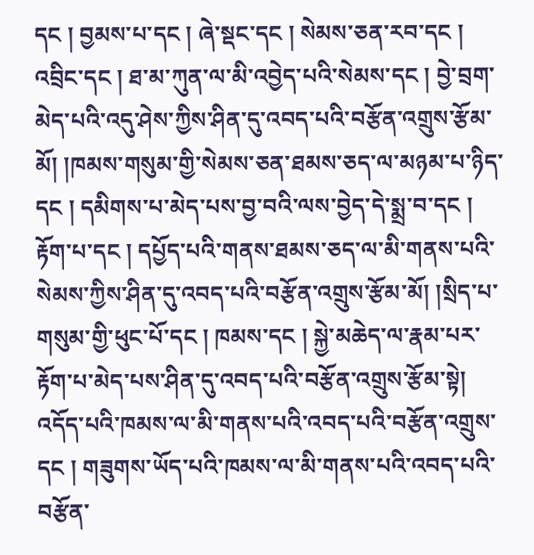དང ། བྱམས་པ་དང ། ཞེ་སྡང་དང ། སེམས་ཅན་རབ་དང ། འབྲིང་དང ། ཐ་མ་ཀུན་ལ་མི་འབྱེད་པའི་སེམས་དང ། བྱེ་བྲག་མེད་པའི་འདུ་ཤེས་ཀྱིས་ཤིན་དུ་འབད་པའི་བརྩོན་འགྲུས་རྩོམ་མོ། །ཁམས་གསུམ་གྱི་སེམས་ཅན་ཐམས་ཅད་ལ་མཉམ་པ་ཉིད་དང ། དམིགས་པ་མེད་པས་བྱ་བའི་ལས་བྱེད་དེ་སྨྲ་བ་དང ། རྟོག་པ་དང ། དཔྱོད་པའི་གནས་ཐམས་ཅད་ལ་མི་གནས་པའི་སེམས་ཀྱིས་ཤིན་དུ་འབད་པའི་བརྩོན་འགྲུས་རྩོམ་མོ། །སྲིད་པ་གསུམ་གྱི་ཕུང་པོ་དང ། ཁམས་དང ། སྐྱེ་མཆེད་ལ་རྣམ་པར་རྟོག་པ་མེད་པས་ཤིན་དུ་འབད་པའི་བརྩོན་འགྲུས་རྩོམ་སྟེ། འདོད་པའི་ཁམས་ལ་མི་གནས་པའི་འབད་པའི་བརྩོན་འགྲུས་དང ། གཟུགས་ཡོད་པའི་ཁམས་ལ་མི་གནས་པའི་འབད་པའི་བརྩོན་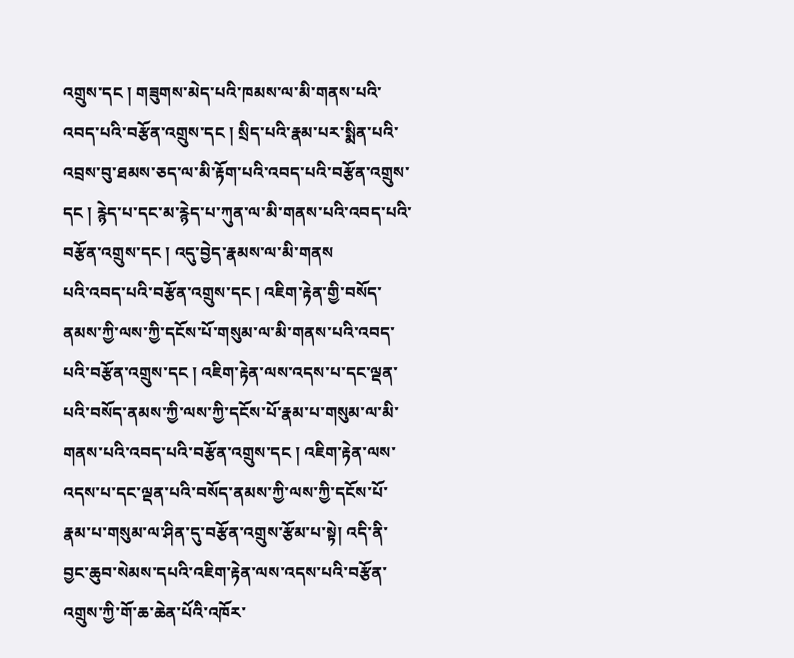འགྲུས་དང ། གཟུགས་མེད་པའི་ཁམས་ལ་མི་གནས་པའི་འབད་པའི་བརྩོན་འགྲུས་དང ། སྲིད་པའི་རྣམ་པར་སྨིན་པའི་འབྲས་བུ་ཐམས་ཅད་ལ་མི་རྟོག་པའི་འབད་པའི་བརྩོན་འགྲུས་དང ། རྙེད་པ་དང་མ་རྙེད་པ་ཀུན་ལ་མི་གནས་པའི་འབད་པའི་བརྩོན་འགྲུས་དང ། འདུ་བྱེད་རྣམས་ལ་མི་གནས
པའི་འབད་པའི་བརྩོན་འགྲུས་དང ། འཇིག་རྟེན་གྱི་བསོད་ནམས་ཀྱི་ལས་ཀྱི་དངོས་པོ་གསུམ་ལ་མི་གནས་པའི་འབད་པའི་བརྩོན་འགྲུས་དང ། འཇིག་རྟེན་ལས་འདས་པ་དང་ལྡན་པའི་བསོད་ནམས་ཀྱི་ལས་ཀྱི་དངོས་པོ་རྣམ་པ་གསུམ་ལ་མི་གནས་པའི་འབད་པའི་བརྩོན་འགྲུས་དང ། འཇིག་རྟེན་ལས་འདས་པ་དང་ལྡན་པའི་བསོད་ནམས་ཀྱི་ལས་ཀྱི་དངོས་པོ་རྣམ་པ་གསུམ་ལ་ཤིན་དུ་བརྩོན་འགྲུས་རྩོམ་པ་སྟེ། འདི་ནི་བྱང་ཆུབ་སེམས་དཔའི་འཇིག་རྟེན་ལས་འདས་པའི་བརྩོན་འགྲུས་ཀྱི་གོ་ཆ་ཆེན་པོའི་འཁོར་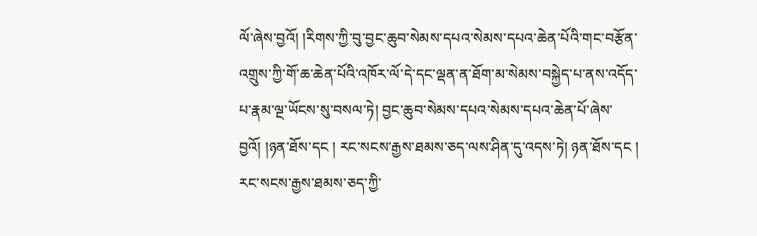ལོ་ཞེས་བྱའོ། །རིགས་ཀྱི་བུ་བྱང་ཆུབ་སེམས་དཔའ་སེམས་དཔའ་ཆེན་པོའི་གང་བརྩོན་འགྲུས་ཀྱི་གོ་ཆ་ཆེན་པོའི་འཁོར་ལོ་དེ་དང་ལྡན་ན་ཐོག་མ་སེམས་བསྐྱེད་པ་ནས་འདོད་པ་རྣམ་ལྔ་ཡོངས་སུ་བསལ་ཏེ། བྱང་ཆུབ་སེམས་དཔའ་སེམས་དཔའ་ཆེན་པོ་ཞེས་བྱའོ། །ཉན་ཐོས་དང ། རང་སངས་རྒྱས་ཐམས་ཅད་ལས་ཤིན་དུ་འདས་ཏེ། ཉན་ཐོས་དང ། རང་སངས་རྒྱས་ཐམས་ཅད་ཀྱི་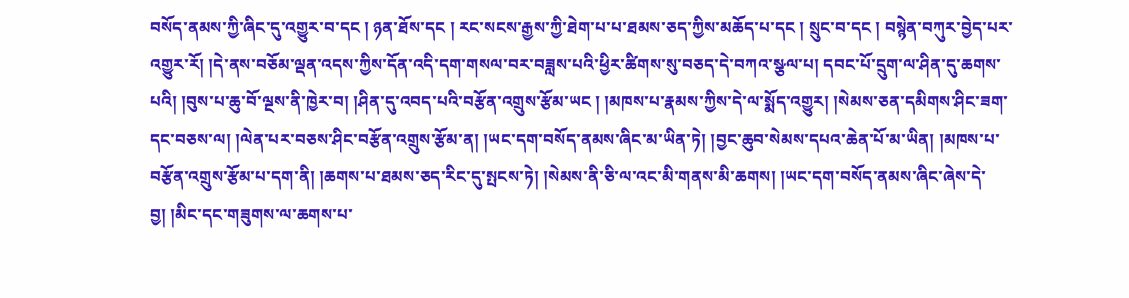བསོད་ནམས་ཀྱི་ཞིང་དུ་འགྱུར་བ་དང ། ཉན་ཐོས་དང ། རང་སངས་རྒྱས་ཀྱི་ཐེག་པ་པ་ཐམས་ཅད་ཀྱིས་མཆོད་པ་དང ། སྲུང་བ་དང ། བསྙེན་བཀུར་བྱེད་པར་འགྱུར་རོ། །དེ་ནས་བཅོམ་ལྡན་འདས་ཀྱིས་དོན་འདི་དག་གསལ་བར་བཟླས་པའི་ཕྱིར་ཚིགས་སུ་བཅད་དེ་བཀའ་སྩལ་པ། དབང་པོ་དྲུག་ལ་ཤིན་དུ་ཆགས་པའི། །བུས་པ་ཆུ་བོ་ལྔས་ནི་ཁྱེར་བ། །ཤིན་དུ་འབད་པའི་བརྩོན་འགྲུས་རྩོམ་ཡང ། །མཁས་པ་རྣམས་ཀྱིས་དེ་ལ་སྨོད་འགྱུར། །སེམས་ཅན་དམིགས་ཤིང་ཟག་དང་བཅས་ལ། །ལེན་པར་བཅས་ཤིང་བརྩོན་འགྲུས་རྩོམ་ན། །ཡང་དག་བསོད་ནམས་ཞིང་མ་ཡིན་ཏེ། །བྱང་ཆུབ་སེམས་དཔའ་ཆེན་པོ་མ་ཡིན། །མཁས་པ་བརྩོན་འགྲུས་རྩོམ་པ་དག་ནི། །ཆགས་པ་ཐམས་ཅད་རིང་དུ་སྤངས་ཏེ། །སེམས་ནི་ཅི་ལ་འང་མི་གནས་མི་ཆགས། །ཡང་དག་བསོད་ནམས་ཞིང་ཞེས་དེ་བྱ། །མིང་དང་གཟུགས་ལ་ཆགས་པ་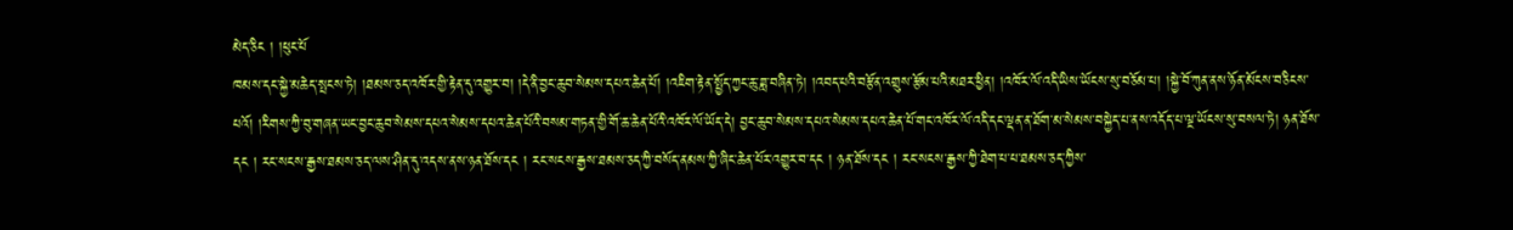མེད་ཅིང ། །ཕུང་པོ
ཁམས་དང་སྐྱེ་མཆེད་སྤངས་ཏེ། །ཐམས་ཅད་འཁོར་གྱི་རྟེན་དུ་འགྱུར་བ། །དེ་ནི་བྱང་ཆུབ་སེམས་དཔའ་ཆེན་པོ། །འཇིག་རྟེན་སྤྱོད་ཀྱང་ཆུ་ཟླ་བཞིན་ཏེ། །འབད་པའི་བརྩོན་འགྲུས་རྩོམ་པའི་མཐར་ཕྱིན། །འཁོར་ལོ་འདི་ཡིས་ཡོངས་སུ་བཅོམ་པ། །སྐྱེ་བོ་ཀུན་ནས་ཉོན་མོངས་བཅིངས་པའོ། །རིགས་ཀྱི་བུ་གཞན་ཡང་བྱང་ཆུབ་སེམས་དཔའ་སེམས་དཔའ་ཆེན་པོའི་བསམ་གཏན་གྱི་གོ་ཆ་ཆེན་པོའི་འཁོར་ལོ་ཡོད་དེ། བྱང་ཆུབ་སེམས་དཔའ་སེམས་དཔའ་ཆེན་པོ་གང་འཁོར་ལོ་འདི་དང་ལྡན་ན་ཐོག་མ་སེམས་བསྐྱེད་པ་ནས་འདོད་པ་ལྔ་ཡོངས་སུ་བསལ་ཏེ། ཉན་ཐོས་དང ། རང་སངས་རྒྱས་ཐམས་ཅད་ལས་ཤིན་དུ་འདས་ནས་ཉན་ཐོས་དང ། རང་སངས་རྒྱས་ཐམས་ཅད་ཀྱི་བསོད་ནམས་ཀྱི་ཞིང་ཆེན་པོར་འགྱུར་བ་དང ། ཉན་ཐོས་དང ། རང་སངས་རྒྱས་ཀྱི་ཐེག་པ་པ་ཐམས་ཅད་ཀྱིས་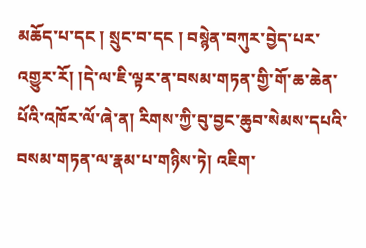མཆོད་པ་དང ། སྲུང་བ་དང ། བསྙེན་བཀུར་བྱེད་པར་འགྱུར་རོ། །དེ་ལ་ཇི་ལྟར་ན་བསམ་གཏན་གྱི་གོ་ཆ་ཆེན་པོའི་འཁོར་ལོ་ཞེ་ན། རིགས་ཀྱི་བུ་བྱང་ཆུབ་སེམས་དཔའི་བསམ་གཏན་ལ་རྣམ་པ་གཉིས་ཏེ། འཇིག་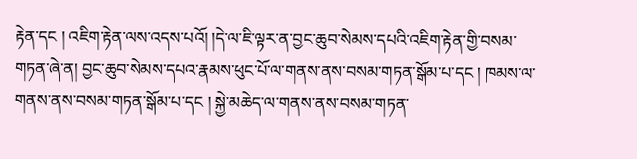རྟེན་དང ། འཇིག་རྟེན་ལས་འདས་པའོ། །དེ་ལ་ཇི་ལྟར་ན་བྱང་ཆུབ་སེམས་དཔའི་འཇིག་རྟེན་གྱི་བསམ་གཏན་ཞེ་ན། བྱང་ཆུབ་སེམས་དཔའ་རྣམས་ཕུང་པོ་ལ་གནས་ནས་བསམ་གཏན་སྒོམ་པ་དང ། ཁམས་ལ་གནས་ནས་བསམ་གཏན་སྒོམ་པ་དང ། སྐྱེ་མཆེད་ལ་གནས་ནས་བསམ་གཏན་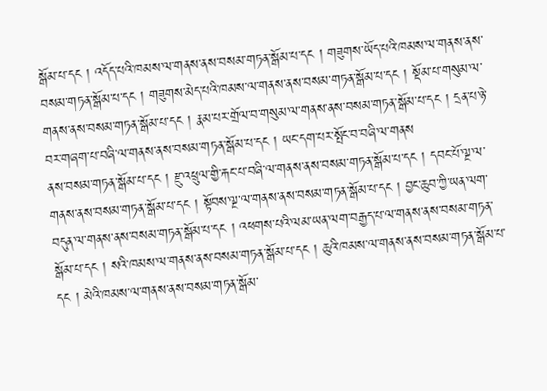སྒོམ་པ་དང ། འདོད་པའི་ཁམས་ལ་གནས་ནས་བསམ་གཏན་སྒོམ་པ་དང ། གཟུགས་ཡོད་པའི་ཁམས་ལ་གནས་ནས་བསམ་གཏན་སྒོམ་པ་དང ། གཟུགས་མེད་པའི་ཁམས་ལ་གནས་ནས་བསམ་གཏན་སྒོམ་པ་དང ། སྡོམ་པ་གསུམ་ལ་གནས་ནས་བསམ་གཏན་སྒོམ་པ་དང ། རྣམ་པར་གྲོལ་བ་གསུམ་ལ་གནས་ནས་བསམ་གཏན་སྒོམ་པ་དང ། དྲན་པ་ཉེ་བར་གཞག་པ་བཞི་ལ་གནས་ནས་བསམ་གཏན་སྒོམ་པ་དང ། ཡང་དག་པར་སྤོང་བ་བཞི་ལ་གནས
ནས་བསམ་གཏན་སྒོམ་པ་དང ། རྫུ་འཕྲུལ་གྱི་རྐང་པ་བཞི་ལ་གནས་ནས་བསམ་གཏན་སྒོམ་པ་དང ། དབང་པོ་ལྔ་ལ་གནས་ནས་བསམ་གཏན་སྒོམ་པ་དང ། སྟོབས་ལྔ་ལ་གནས་ནས་བསམ་གཏན་སྒོམ་པ་དང ། བྱང་ཆུབ་ཀྱི་ཡན་ལག་བདུན་ལ་གནས་ནས་བསམ་གཏན་སྒོམ་པ་དང ། འཕགས་པའི་ལམ་ཡན་ལག་བརྒྱད་པ་ལ་གནས་ནས་བསམ་གཏན་སྒོམ་པ་དང ། སའི་ཁམས་ལ་གནས་ནས་བསམ་གཏན་སྒོམ་པ་དང ། ཆུའི་ཁམས་ལ་གནས་ནས་བསམ་གཏན་སྒོམ་པ་དང ། མེའི་ཁམས་ལ་གནས་ནས་བསམ་གཏན་སྒོམ་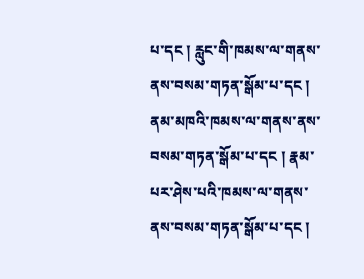པ་དང ། རླུང་གི་ཁམས་ལ་གནས་ནས་བསམ་གཏན་སྒོམ་པ་དང ། ནམ་མཁའི་ཁམས་ལ་གནས་ནས་བསམ་གཏན་སྒོམ་པ་དང ། རྣམ་པར་ཤེས་པའི་ཁམས་ལ་གནས་ནས་བསམ་གཏན་སྒོམ་པ་དང །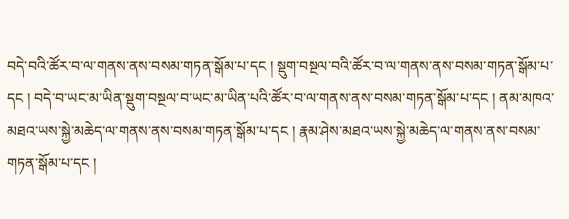བདེ་བའི་ཚོར་བ་ལ་གནས་ནས་བསམ་གཏན་སྒོམ་པ་དང ། སྡུག་བསྔལ་བའི་ཚོར་བ་ལ་གནས་ནས་བསམ་གཏན་སྒོམ་པ་དང ། བདེ་བ་ཡང་མ་ཡིན་སྡུག་བསྔལ་བ་ཡང་མ་ཡིན་པའི་ཚོར་བ་ལ་གནས་ནས་བསམ་གཏན་སྒོམ་པ་དང ། ནམ་མཁའ་མཐའ་ཡས་སྐྱེ་མཆེད་ལ་གནས་ནས་བསམ་གཏན་སྒོམ་པ་དང ། རྣམ་ཤེས་མཐའ་ཡས་སྐྱེ་མཆེད་ལ་གནས་ནས་བསམ་གཏན་སྒོམ་པ་དང །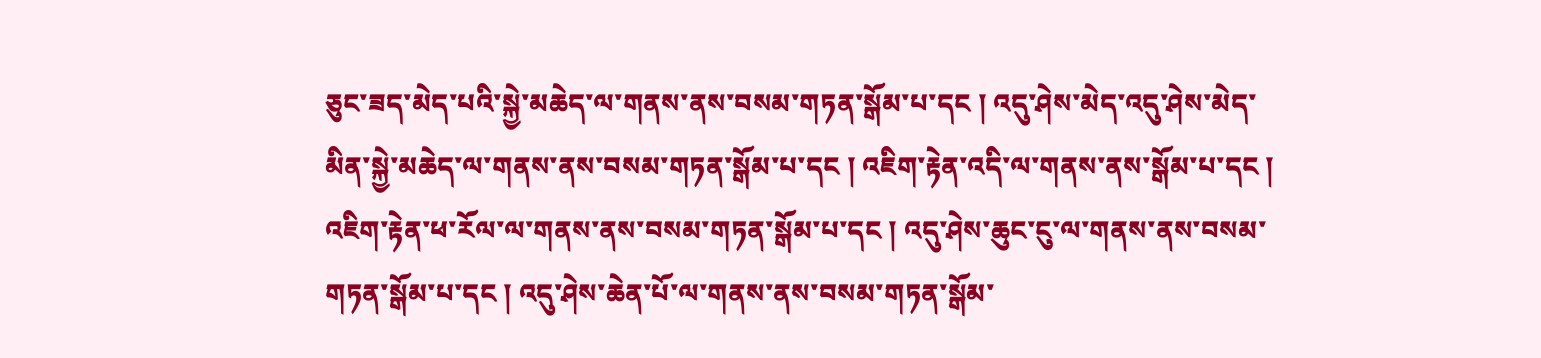ཅུང་ཟད་མེད་པའི་སྐྱེ་མཆེད་ལ་གནས་ནས་བསམ་གཏན་སྒོམ་པ་དང ། འདུ་ཤེས་མེད་འདུ་ཤེས་མེད་མིན་སྐྱེ་མཆེད་ལ་གནས་ནས་བསམ་གཏན་སྒོམ་པ་དང ། འཇིག་རྟེན་འདི་ལ་གནས་ནས་སྒོམ་པ་དང ། འཇིག་རྟེན་ཕ་རོལ་ལ་གནས་ནས་བསམ་གཏན་སྒོམ་པ་དང ། འདུ་ཤེས་ཆུང་ངུ་ལ་གནས་ནས་བསམ་གཏན་སྒོམ་པ་དང ། འདུ་ཤེས་ཆེན་པོ་ལ་གནས་ནས་བསམ་གཏན་སྒོམ་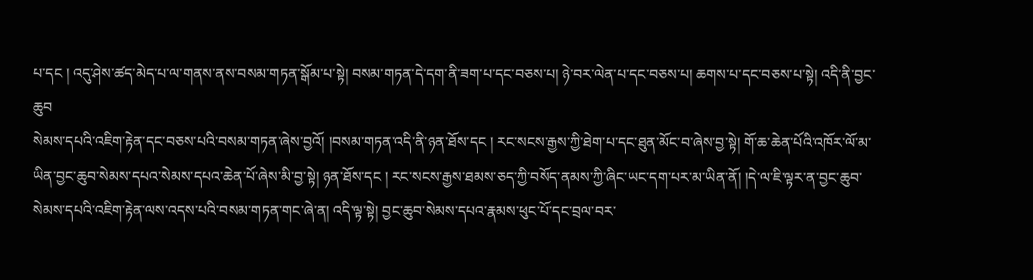པ་དང ། འདུ་ཤེས་ཚད་མེད་པ་ལ་གནས་ནས་བསམ་གཏན་སྒོམ་པ་སྟེ། བསམ་གཏན་དེ་དག་ནི་ཟག་པ་དང་བཅས་པ། ཉེ་བར་ལེན་པ་དང་བཅས་པ། ཆགས་པ་དང་བཅས་པ་སྟེ། འདི་ནི་བྱང་ཆུབ
སེམས་དཔའི་འཇིག་རྟེན་དང་བཅས་པའི་བསམ་གཏན་ཞེས་བྱའོ། །བསམ་གཏན་འདི་ནི་ཉན་ཐོས་དང ། རང་སངས་རྒྱས་ཀྱི་ཐེག་པ་དང་ཐུན་མོང་བ་ཞེས་བྱ་སྟེ། གོ་ཆ་ཆེན་པོའི་འཁོར་ལོ་མ་ཡིན་བྱང་ཆུབ་སེམས་དཔའ་སེམས་དཔའ་ཆེན་པོ་ཞེས་མི་བྱ་སྟེ། ཉན་ཐོས་དང ། རང་སངས་རྒྱས་ཐམས་ཅད་ཀྱི་བསོད་ནམས་ཀྱི་ཞིང་ཡང་དག་པར་མ་ཡིན་ནོ། །དེ་ལ་ཇི་ལྟར་ན་བྱང་ཆུབ་སེམས་དཔའི་འཇིག་རྟེན་ལས་འདས་པའི་བསམ་གཏན་གང་ཞེ་ན། འདི་ལྟ་སྟེ། བྱང་ཆུབ་སེམས་དཔའ་རྣམས་ཕུང་པོ་དང་བྲལ་བར་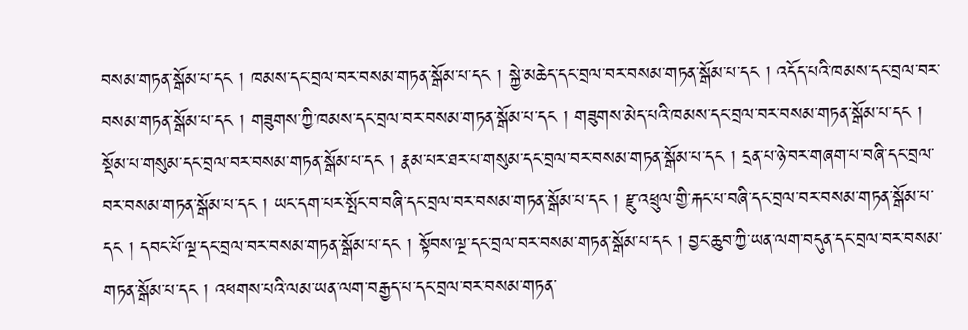བསམ་གཏན་སྒོམ་པ་དང ། ཁམས་དང་བྲལ་བར་བསམ་གཏན་སྒོམ་པ་དང ། སྐྱེ་མཆེད་དང་བྲལ་བར་བསམ་གཏན་སྒོམ་པ་དང ། འདོད་པའི་ཁམས་དང་བྲལ་བར་བསམ་གཏན་སྒོམ་པ་དང ། གཟུགས་ཀྱི་ཁམས་དང་བྲལ་བར་བསམ་གཏན་སྒོམ་པ་དང ། གཟུགས་མེད་པའི་ཁམས་དང་བྲལ་བར་བསམ་གཏན་སྒོམ་པ་དང ། སྡོམ་པ་གསུམ་དང་བྲལ་བར་བསམ་གཏན་སྒོམ་པ་དང ། རྣམ་པར་ཐར་པ་གསུམ་དང་བྲལ་བར་བསམ་གཏན་སྒོམ་པ་དང ། དྲན་པ་ཉེ་བར་གཞག་པ་བཞི་དང་བྲལ་བར་བསམ་གཏན་སྒོམ་པ་དང ། ཡང་དག་པར་སྤོང་བ་བཞི་དང་བྲལ་བར་བསམ་གཏན་སྒོམ་པ་དང ། རྫུ་འཕྲུལ་གྱི་རྐང་པ་བཞི་དང་བྲལ་བར་བསམ་གཏན་སྒོམ་པ་དང ། དབང་པོ་ལྔ་དང་བྲལ་བར་བསམ་གཏན་སྒོམ་པ་དང ། སྟོབས་ལྔ་དང་བྲལ་བར་བསམ་གཏན་སྒོམ་པ་དང ། བྱང་ཆུབ་ཀྱི་ཡན་ལག་བདུན་དང་བྲལ་བར་བསམ་གཏན་སྒོམ་པ་དང ། འཕགས་པའི་ལམ་ཡན་ལག་བརྒྱད་པ་དང་བྲལ་བར་བསམ་གཏན་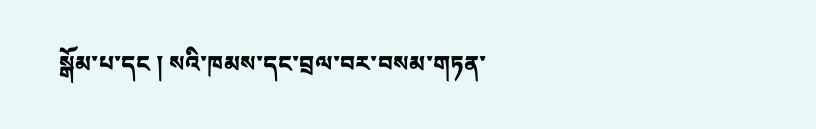སྒོམ་པ་དང ། སའི་ཁམས་དང་བྲལ་བར་བསམ་གཏན་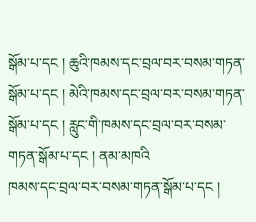སྒོམ་པ་དང ། ཆུའི་ཁམས་དང་བྲལ་བར་བསམ་གཏན་སྒོམ་པ་དང ། མེའི་ཁམས་དང་བྲལ་བར་བསམ་གཏན་སྒོམ་པ་དང ། རླུང་གི་ཁམས་དང་བྲལ་བར་བསམ་གཏན་སྒོམ་པ་དང ། ནམ་མཁའི
ཁམས་དང་བྲལ་བར་བསམ་གཏན་སྒོམ་པ་དང །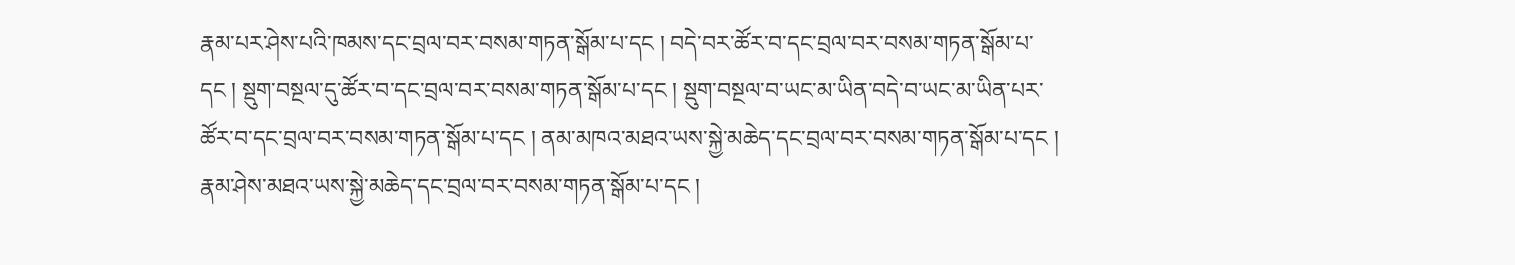རྣམ་པར་ཤེས་པའི་ཁམས་དང་བྲལ་བར་བསམ་གཏན་སྒོམ་པ་དང ། བདེ་བར་ཚོར་བ་དང་བྲལ་བར་བསམ་གཏན་སྒོམ་པ་དང ། སྡུག་བསྔལ་དུ་ཚོར་བ་དང་བྲལ་བར་བསམ་གཏན་སྒོམ་པ་དང ། སྡུག་བསྔལ་བ་ཡང་མ་ཡིན་བདེ་བ་ཡང་མ་ཡིན་པར་ཚོར་བ་དང་བྲལ་བར་བསམ་གཏན་སྒོམ་པ་དང ། ནམ་མཁའ་མཐའ་ཡས་སྐྱེ་མཆེད་དང་བྲལ་བར་བསམ་གཏན་སྒོམ་པ་དང ། རྣམ་ཤེས་མཐའ་ཡས་སྐྱེ་མཆེད་དང་བྲལ་བར་བསམ་གཏན་སྒོམ་པ་དང །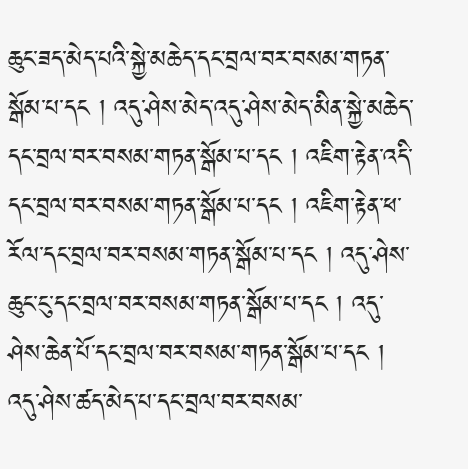ཆུང་ཟད་མེད་པའི་སྐྱེ་མཆེད་དང་བྲལ་བར་བསམ་གཏན་སྒོམ་པ་དང ། འདུ་ཤེས་མེད་འདུ་ཤེས་མེད་མིན་སྐྱེ་མཆེད་དང་བྲལ་བར་བསམ་གཏན་སྒོམ་པ་དང ། འཇིག་རྟེན་འདི་དང་བྲལ་བར་བསམ་གཏན་སྒོམ་པ་དང ། འཇིག་རྟེན་ཕ་རོལ་དང་བྲལ་བར་བསམ་གཏན་སྒོམ་པ་དང ། འདུ་ཤེས་ཆུང་ངུ་དང་བྲལ་བར་བསམ་གཏན་སྒོམ་པ་དང ། འདུ་ཤེས་ཆེན་པོ་དང་བྲལ་བར་བསམ་གཏན་སྒོམ་པ་དང ། འདུ་ཤེས་ཚད་མེད་པ་དང་བྲལ་བར་བསམ་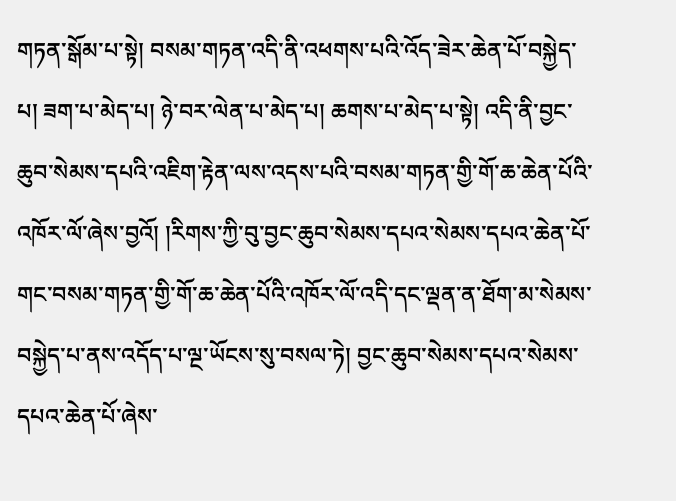གཏན་སྒོམ་པ་སྟེ། བསམ་གཏན་འདི་ནི་འཕགས་པའི་འོད་ཟེར་ཆེན་པོ་བསྐྱེད་པ། ཟག་པ་མེད་པ། ཉེ་བར་ལེན་པ་མེད་པ། ཆགས་པ་མེད་པ་སྟེ། འདི་ནི་བྱང་ཆུབ་སེམས་དཔའི་འཇིག་རྟེན་ལས་འདས་པའི་བསམ་གཏན་གྱི་གོ་ཆ་ཆེན་པོའི་འཁོར་ལོ་ཞེས་བྱའོ། །རིགས་ཀྱི་བུ་བྱང་ཆུབ་སེམས་དཔའ་སེམས་དཔའ་ཆེན་པོ་གང་བསམ་གཏན་གྱི་གོ་ཆ་ཆེན་པོའི་འཁོར་ལོ་འདི་དང་ལྡན་ན་ཐོག་མ་སེམས་བསྐྱེད་པ་ནས་འདོད་པ་ལྔ་ཡོངས་སུ་བསལ་ཏེ། བྱང་ཆུབ་སེམས་དཔའ་སེམས་དཔའ་ཆེན་པོ་ཞེས་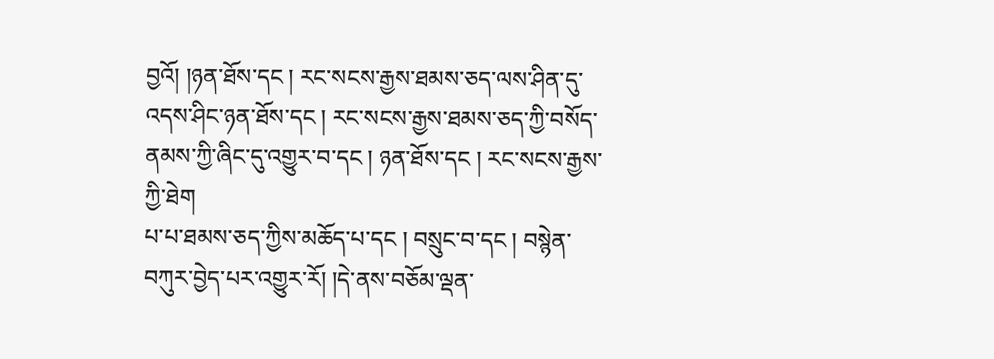བྱའོ། །ཉན་ཐོས་དང ། རང་སངས་རྒྱས་ཐམས་ཅད་ལས་ཤིན་དུ་འདས་ཤིང་ཉན་ཐོས་དང ། རང་སངས་རྒྱས་ཐམས་ཅད་ཀྱི་བསོད་ནམས་ཀྱི་ཞིང་དུ་འགྱུར་བ་དང ། ཉན་ཐོས་དང ། རང་སངས་རྒྱས་ཀྱི་ཐེག
པ་པ་ཐམས་ཅད་ཀྱིས་མཆོད་པ་དང ། བསྲུང་བ་དང ། བསྙེན་བཀུར་བྱེད་པར་འགྱུར་རོ། །དེ་ནས་བཅོམ་ལྡན་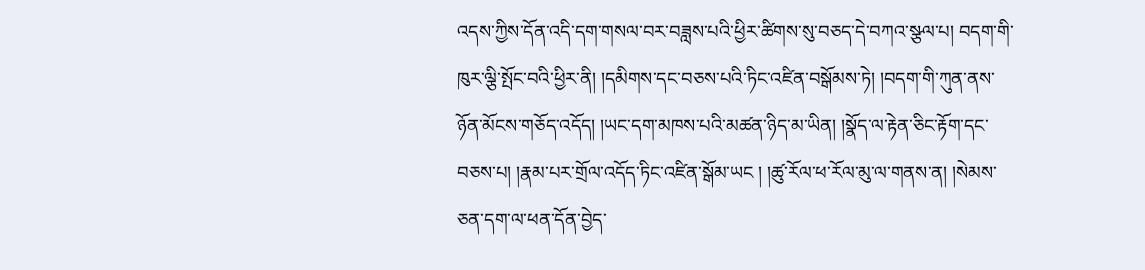འདས་ཀྱིས་དོན་འདི་དག་གསལ་བར་བཟླས་པའི་ཕྱིར་ཚིགས་སུ་བཅད་དེ་བཀའ་སྩལ་པ། བདག་གི་ཁུར་ལྕི་སྤོང་བའི་ཕྱིར་ནི། །དམིགས་དང་བཅས་པའི་ཏིང་འཛིན་བསྒོམས་ཏེ། །བདག་གི་ཀུན་ནས་ཉོན་མོངས་གཅོད་འདོད། །ཡང་དག་མཁས་པའི་མཚན་ཉིད་མ་ཡིན། །སྣོད་ལ་རྟེན་ཅིང་རྟོག་དང་བཅས་པ། །རྣམ་པར་གྲོལ་འདོད་ཏིང་འཛིན་སྒོམ་ཡང ། །ཚུ་རོལ་ཕ་རོལ་མུ་ལ་གནས་ན། །སེམས་ཅན་དག་ལ་ཕན་དོན་བྱེད་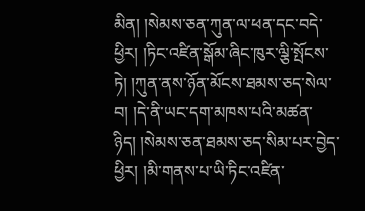མིན། །སེམས་ཅན་ཀུན་ལ་ཕན་དང་བདེ་ཕྱིར། །ཏིང་འཛིན་སྒོམ་ཞིང་ཁུར་ལྕི་སྤོངས་ཏེ། །ཀུན་ནས་ཉོན་མོངས་ཐམས་ཅད་སེལ་བ། །དེ་ནི་ཡང་དག་མཁས་པའི་མཚན་ཉིད། །སེམས་ཅན་ཐམས་ཅད་སིམ་པར་བྱེད་ཕྱིར། །མི་གནས་པ་ཡི་ཏིང་འཛིན་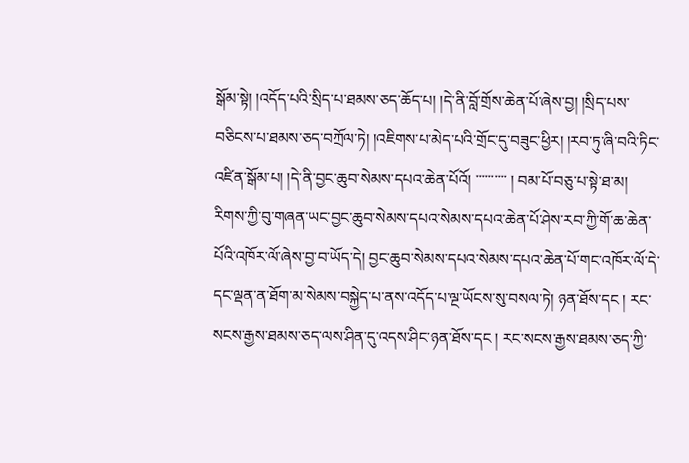སྒོམ་སྟེ། །འདོད་པའི་སྲིད་པ་ཐམས་ཅད་ཆོད་པ། །དེ་ནི་བློ་གྲོས་ཆེན་པོ་ཞེས་བྱ། །སྲིད་པས་བཅིངས་པ་ཐམས་ཅད་བཀྲོལ་ཏེ། །འཇིགས་པ་མེད་པའི་གྲོང་དུ་བཟུང་ཕྱིར། །རབ་ཏུ་ཞི་བའི་ཏིང་འཛིན་སྒོམ་པ། །དེ་ནི་བྱང་ཆུབ་སེམས་དཔའ་ཆེན་པོའོ། ་་་་་་་་་་ ། བམ་པོ་བཅུ་པ་སྟེ་ཐ་མ། རིགས་ཀྱི་བུ་གཞན་ཡང་བྱང་ཆུབ་སེམས་དཔའ་སེམས་དཔའ་ཆེན་པོ་ཤེས་རབ་ཀྱི་གོ་ཆ་ཆེན་པོའི་འཁོར་ལོ་ཞེས་བྱ་བ་ཡོད་དེ། བྱང་ཆུབ་སེམས་དཔའ་སེམས་དཔའ་ཆེན་པོ་གང་འཁོར་ལོ་དེ་དང་ལྡན་ན་ཐོག་མ་སེམས་བསྐྱེད་པ་ནས་འདོད་པ་ལྔ་ཡོངས་སུ་བསལ་ཏེ། ཉན་ཐོས་དང ། རང་སངས་རྒྱས་ཐམས་ཅད་ལས་ཤིན་དུ་འདས་ཤིང་ཉན་ཐོས་དང ། རང་སངས་རྒྱས་ཐམས་ཅད་ཀྱི་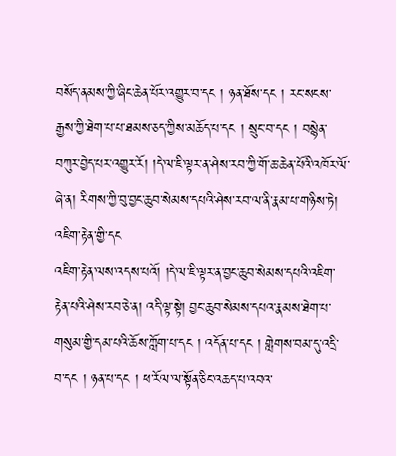བསོད་ནམས་ཀྱི་ཞིང་ཆེན་པོར་འགྱུར་བ་དང ། ཉན་ཐོས་དང ། རང་སངས་རྒྱས་ཀྱི་ཐེག་པ་པ་ཐམས་ཅད་ཀྱིས་མཆོད་པ་དང ། སྲུང་བ་དང ། བསྙེན་བཀུར་བྱེད་པར་འགྱུར་རོ། །དེ་ལ་ཇི་ལྟར་ན་ཤེས་རབ་ཀྱི་གོ་ཆ་ཆེན་པོའི་འཁོར་ལོ་ཞེ་ན། རིགས་ཀྱི་བུ་བྱང་ཆུབ་སེམས་དཔའི་ཤེས་རབ་ལ་ནི་རྣམ་པ་གཉིས་ཏེ། འཇིག་རྟེན་གྱི་དང
འཇིག་རྟེན་ལས་འདས་པའོ། །དེ་ལ་ཇི་ལྟར་ན་བྱང་ཆུབ་སེམས་དཔའི་འཇིག་རྟེན་པའི་ཤེས་རབ་ཅེ་ན། འདི་ལྟ་སྟེ། བྱང་ཆུབ་སེམས་དཔའ་རྣམས་ཐེག་པ་གསུམ་གྱི་དམ་པའི་ཆོས་ཀློག་པ་དང ། འདོན་པ་དང ། གླེགས་བམ་དུ་འདྲི་བ་དང ། ཉན་པ་དང ། ཕ་རོལ་ལ་སྟོན་ཅིང་འཆད་པ་འབའ་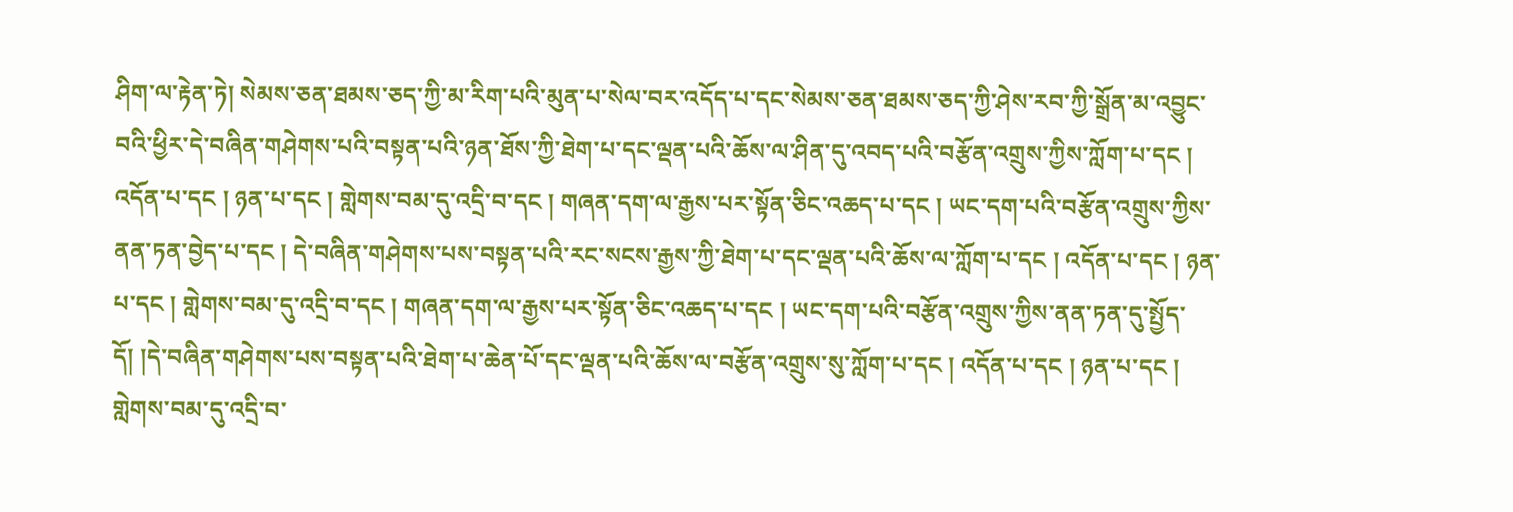ཤིག་ལ་རྟེན་ཏེ། སེམས་ཅན་ཐམས་ཅད་ཀྱི་མ་རིག་པའི་མུན་པ་སེལ་བར་འདོད་པ་དང་སེམས་ཅན་ཐམས་ཅད་ཀྱི་ཤེས་རབ་ཀྱི་སྒྲོན་མ་འབྱུང་བའི་ཕྱིར་དེ་བཞིན་གཤེགས་པའི་བསྟན་པའི་ཉན་ཐོས་ཀྱི་ཐེག་པ་དང་ལྡན་པའི་ཆོས་ལ་ཤིན་དུ་འབད་པའི་བརྩོན་འགྲུས་ཀྱིས་ཀློག་པ་དང ། འདོན་པ་དང ། ཉན་པ་དང ། གླེགས་བམ་དུ་འདྲི་བ་དང ། གཞན་དག་ལ་རྒྱས་པར་སྟོན་ཅིང་འཆད་པ་དང ། ཡང་དག་པའི་བརྩོན་འགྲུས་ཀྱིས་ནན་ཏན་བྱེད་པ་དང ། དེ་བཞིན་གཤེགས་པས་བསྟན་པའི་རང་སངས་རྒྱས་ཀྱི་ཐེག་པ་དང་ལྡན་པའི་ཆོས་ལ་ཀློག་པ་དང ། འདོན་པ་དང ། ཉན་པ་དང ། གླེགས་བམ་དུ་འདྲི་བ་དང ། གཞན་དག་ལ་རྒྱས་པར་སྟོན་ཅིང་འཆད་པ་དང ། ཡང་དག་པའི་བརྩོན་འགྲུས་ཀྱིས་ནན་ཏན་དུ་སྤྱོད་དོ། །དེ་བཞིན་གཤེགས་པས་བསྟན་པའི་ཐེག་པ་ཆེན་པོ་དང་ལྡན་པའི་ཆོས་ལ་བརྩོན་འགྲུས་སུ་ཀློག་པ་དང ། འདོན་པ་དང ། ཉན་པ་དང ། གླེགས་བམ་དུ་འདྲི་བ་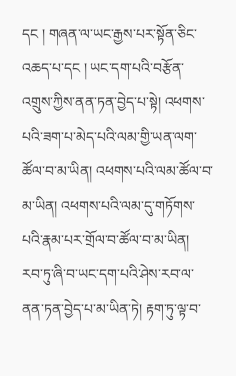དང ། གཞན་ལ་ཡང་རྒྱས་པར་སྟོན་ཅིང་འཆད་པ་དང ། ཡང་དག་པའི་བརྩོན་འགྲུས་ཀྱིས་ནན་ཏན་བྱེད་པ་སྟེ། འཕགས་པའི་ཟག་པ་མེད་པའི་ལམ་གྱི་ཡན་ལག་ཚོལ་བ་མ་ཡིན། འཕགས་པའི་ལམ་ཚོལ་བ་མ་ཡིན། འཕགས་པའི་ལམ་དུ་གཏོགས་པའི་རྣམ་པར་གྲོལ་བ་ཚོལ་བ་མ་ཡིན། རབ་ཏུ་ཞི་བ་ཡང་དག་པའི་ཤེས་རབ་ལ་ནན་ཏན་བྱེད་པ་མ་ཡིན་ཏེ། རྟག་ཏུ་ལྟ་བ་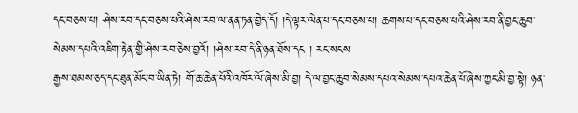དང་བཅས་པ། ཤེས་རབ་དང་བཅས་པའི་ཤེས་རབ་ལ་ནན་ཏན་བྱེད་དོ། །དེ་ལྟར་ལེན་པ་དང་བཅས་པ། ཆགས་པ་དང་བཅས་པའི་ཤེས་རབ་ནི་བྱང་ཆུབ་སེམས་དཔའི་འཇིག་རྟེན་གྱི་ཤེས་རབ་ཅེས་བྱའོ། །ཤེས་རབ་དེ་ནི་ཉན་ཐོས་དང ། རང་སངས
རྒྱས་ཐམས་ཅད་དང་ཐུན་མོང་བ་ཡིན་ཏེ། གོ་ཆ་ཆེན་པོའི་འཁོར་ལོ་ཞེས་མི་བྱ། དེ་ལ་བྱང་ཆུབ་སེམས་དཔའ་སེམས་དཔའ་ཆེན་པོ་ཞེས་ཀྱང་མི་བྱ་སྟེ། ཉན་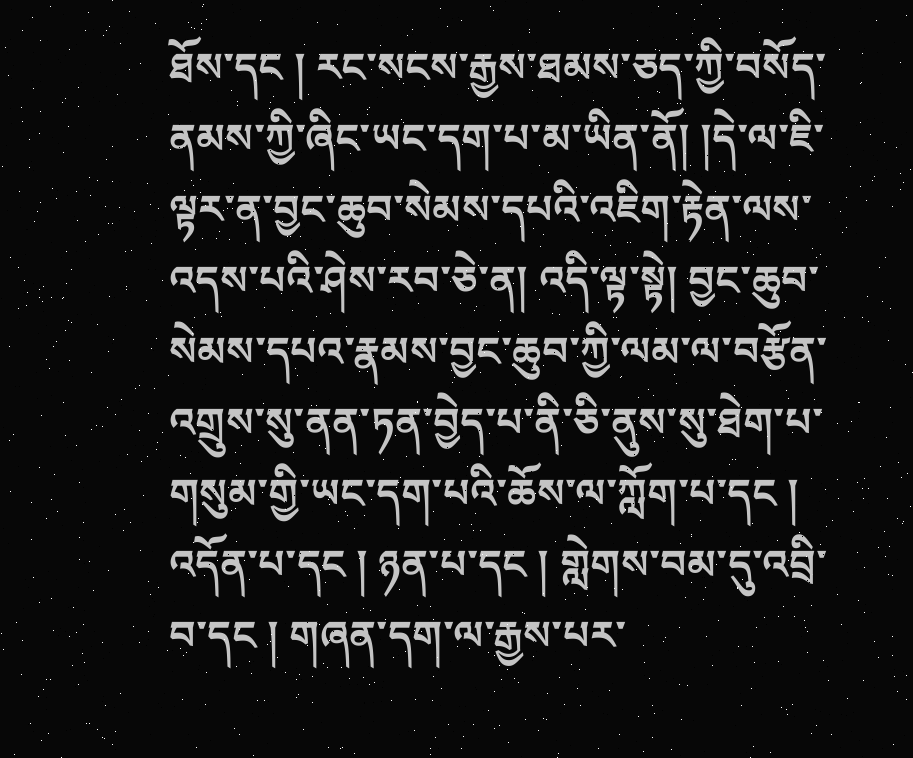ཐོས་དང ། རང་སངས་རྒྱས་ཐམས་ཅད་ཀྱི་བསོད་ནམས་ཀྱི་ཞིང་ཡང་དག་པ་མ་ཡིན་ནོ། །དེ་ལ་ཇི་ལྟར་ན་བྱང་ཆུབ་སེམས་དཔའི་འཇིག་རྟེན་ལས་འདས་པའི་ཤེས་རབ་ཅེ་ན། འདི་ལྟ་སྟེ། བྱང་ཆུབ་སེམས་དཔའ་རྣམས་བྱང་ཆུབ་ཀྱི་ལམ་ལ་བརྩོན་འགྲུས་སུ་ནན་ཏན་བྱེད་པ་ནི་ཅི་ནུས་སུ་ཐེག་པ་གསུམ་གྱི་ཡང་དག་པའི་ཆོས་ལ་ཀློག་པ་དང ། འདོན་པ་དང ། ཉན་པ་དང ། གླེགས་བམ་དུ་འབྲི་བ་དང ། གཞན་དག་ལ་རྒྱས་པར་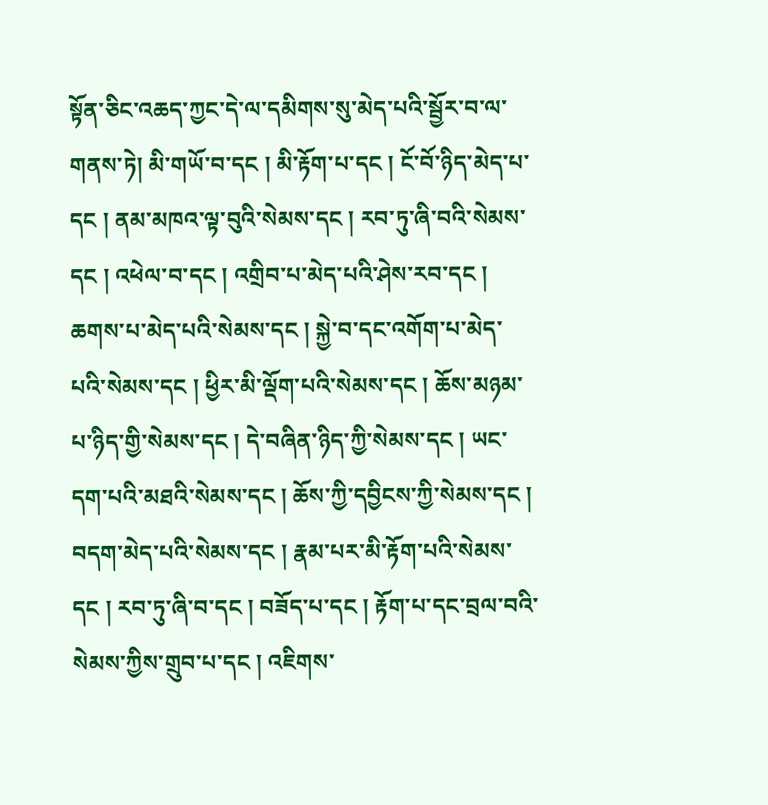སྟོན་ཅིང་འཆད་ཀྱང་དེ་ལ་དམིགས་སུ་མེད་པའི་སྦྱོར་བ་ལ་གནས་ཏེ། མི་གཡོ་བ་དང ། མི་རྟོག་པ་དང ། ངོ་བོ་ཉིད་མེད་པ་དང ། ནམ་མཁའ་ལྟ་བུའི་སེམས་དང ། རབ་ཏུ་ཞི་བའི་སེམས་དང ། འཕེལ་བ་དང ། འགྲིབ་པ་མེད་པའི་ཤེས་རབ་དང ། ཆགས་པ་མེད་པའི་སེམས་དང ། སྐྱེ་བ་དང་འགོག་པ་མེད་པའི་སེམས་དང ། ཕྱིར་མི་ལྡོག་པའི་སེམས་དང ། ཆོས་མཉམ་པ་ཉིད་གྱི་སེམས་དང ། དེ་བཞིན་ཉིད་ཀྱི་སེམས་དང ། ཡང་དག་པའི་མཐའི་སེམས་དང ། ཆོས་ཀྱི་དབྱིངས་ཀྱི་སེམས་དང ། བདག་མེད་པའི་སེམས་དང ། རྣམ་པར་མི་རྟོག་པའི་སེམས་དང ། རབ་ཏུ་ཞི་བ་དང ། བཟོད་པ་དང ། རྟོག་པ་དང་བྲལ་བའི་སེམས་ཀྱིས་གྲུབ་པ་དང ། འཇིགས་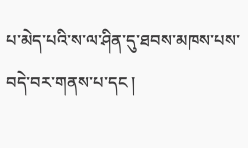པ་མེད་པའི་ས་ལ་ཤིན་དུ་ཐབས་མཁས་པས་བདེ་བར་གནས་པ་དང །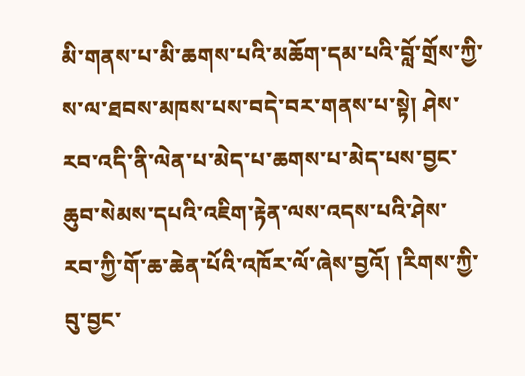མི་གནས་པ་མི་ཆགས་པའི་མཆོག་དམ་པའི་བློ་གྲོས་ཀྱི་ས་ལ་ཐབས་མཁས་པས་བདེ་བར་གནས་པ་སྟེ། ཤེས་རབ་འདི་ནི་ལེན་པ་མེད་པ་ཆགས་པ་མེད་པས་བྱང་ཆུབ་སེམས་དཔའི་འཇིག་རྟེན་ལས་འདས་པའི་ཤེས་རབ་ཀྱི་གོ་ཆ་ཆེན་པོའི་འཁོར་ལོ་ཞེས་བྱའོ། །རིགས་ཀྱི་བུ་བྱང་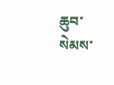ཆུབ་སེམས་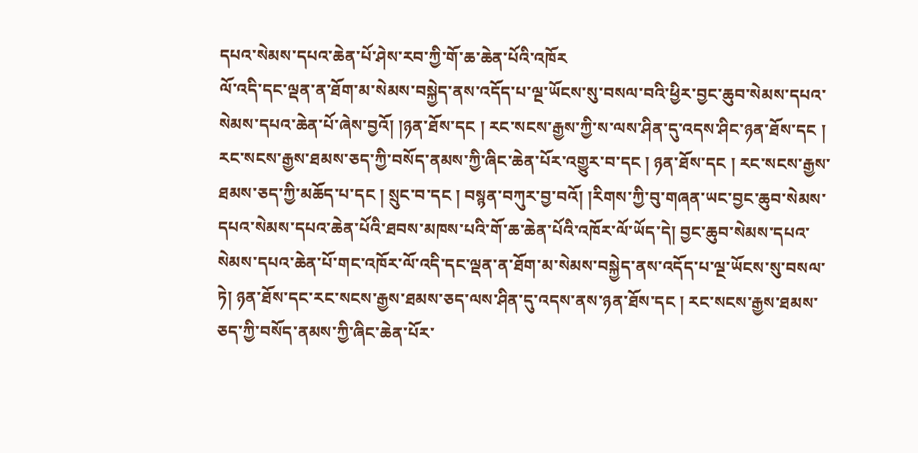དཔའ་སེམས་དཔའ་ཆེན་པོ་ཤེས་རབ་ཀྱི་གོ་ཆ་ཆེན་པོའི་འཁོར
ལོ་འདི་དང་ལྡན་ན་ཐོག་མ་སེམས་བསྐྱེད་ནས་འདོད་པ་ལྔ་ཡོངས་སུ་བསལ་བའི་ཕྱིར་བྱང་ཆུབ་སེམས་དཔའ་སེམས་དཔའ་ཆེན་པོ་ཞེས་བྱའོ། །ཉན་ཐོས་དང ། རང་སངས་རྒྱས་ཀྱི་ས་ལས་ཤིན་དུ་འདས་ཤིང་ཉན་ཐོས་དང ། རང་སངས་རྒྱས་ཐམས་ཅད་ཀྱི་བསོད་ནམས་ཀྱི་ཞིང་ཆེན་པོར་འགྱུར་བ་དང ། ཉན་ཐོས་དང ། རང་སངས་རྒྱས་ཐམས་ཅད་ཀྱི་མཆོད་པ་དང ། སྲུང་བ་དང ། བསྙན་བཀུར་བྱ་བའོ། །རིགས་ཀྱི་བུ་གཞན་ཡང་བྱང་ཆུབ་སེམས་དཔའ་སེམས་དཔའ་ཆེན་པོའི་ཐབས་མཁས་པའི་གོ་ཆ་ཆེན་པོའི་འཁོར་ལོ་ཡོད་དེ། བྱང་ཆུབ་སེམས་དཔའ་སེམས་དཔའ་ཆེན་པོ་གང་འཁོར་ལོ་འདི་དང་ལྡན་ན་ཐོག་མ་སེམས་བསྐྱེད་ནས་འདོད་པ་ལྔ་ཡོངས་སུ་བསལ་ཏེ། ཉན་ཐོས་དང་རང་སངས་རྒྱས་ཐམས་ཅད་ལས་ཤིན་དུ་འདས་ནས་ཉན་ཐོས་དང ། རང་སངས་རྒྱས་ཐམས་ཅད་ཀྱི་བསོད་ནམས་ཀྱི་ཞིང་ཆེན་པོར་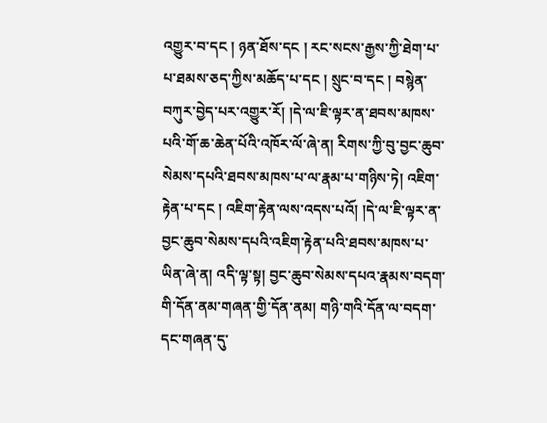འགྱུར་བ་དང ། ཉན་ཐོས་དང ། རང་སངས་རྒྱས་ཀྱི་ཐེག་པ་པ་ཐམས་ཅད་ཀྱིས་མཆོད་པ་དང ། སྲུང་བ་དང ། བསྙེན་བཀུར་བྱེད་པར་འགྱུར་རོ། །དེ་ལ་ཇི་ལྟར་ན་ཐབས་མཁས་པའི་གོ་ཆ་ཆེན་པོའི་འཁོར་ལོ་ཞེ་ན། རིགས་ཀྱི་བུ་བྱང་ཆུབ་སེམས་དཔའི་ཐབས་མཁས་པ་ལ་རྣམ་པ་གཉིས་ཏེ། འཇིག་རྟེན་པ་དང ། འཇིག་རྟེན་ལས་འདས་པའོ། །དེ་ལ་ཇི་ལྟར་ན་བྱང་ཆུབ་སེམས་དཔའི་འཇིག་རྟེན་པའི་ཐབས་མཁས་པ་ཡིན་ཞེ་ན། འདི་ལྟ་སྟ། བྱང་ཆུབ་སེམས་དཔའ་རྣམས་བདག་གི་དོན་ནམ་གཞན་གྱི་དོན་ནམ། གཉི་གའི་དོན་ལ་བདག་དང་གཞན་དུ་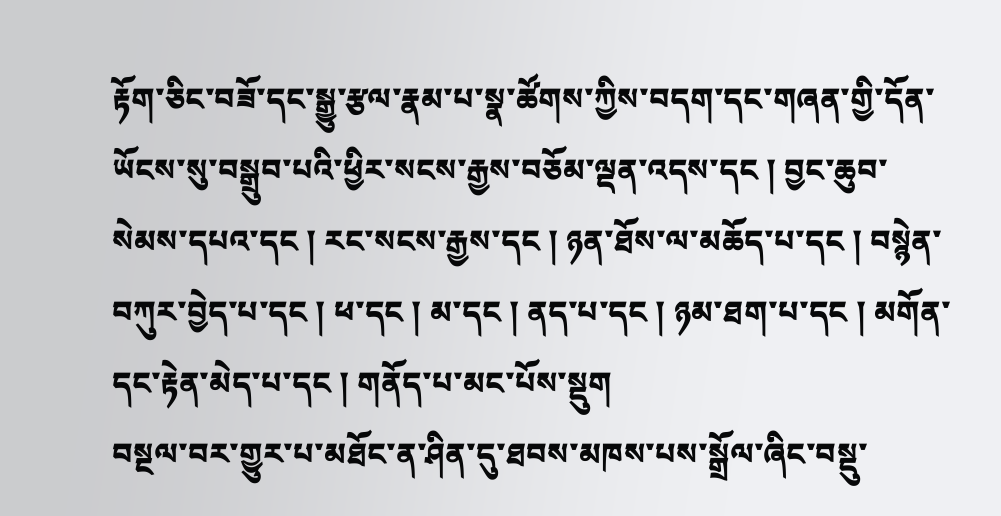རྟོག་ཅིང་བཟོ་དང་སྒྱུ་རྩལ་རྣམ་པ་སྣ་ཚོགས་ཀྱིས་བདག་དང་གཞན་གྱི་དོན་ཡོངས་སུ་བསྒྲུབ་པའི་ཕྱིར་སངས་རྒྱས་བཅོམ་ལྡན་འདས་དང ། བྱང་ཆུབ་སེམས་དཔའ་དང ། རང་སངས་རྒྱས་དང ། ཉན་ཐོས་ལ་མཆོད་པ་དང ། བསྙེན་བཀུར་བྱེད་པ་དང ། ཕ་དང ། མ་དང ། ནད་པ་དང ། ཉམ་ཐག་པ་དང ། མགོན་དང་རྟེན་མེད་པ་དང ། གནོད་པ་མང་པོས་སྡུག
བསྔལ་བར་གྱུར་པ་མཐོང་ན་ཤིན་དུ་ཐབས་མཁས་པས་སྒྲོལ་ཞིང་བསྡུ་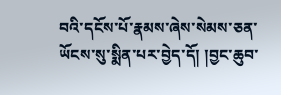བའི་དངོས་པོ་རྣམས་ཞེས་སེམས་ཅན་ཡོངས་སུ་སྨིན་པར་བྱེད་དོ། །བྱང་ཆུབ་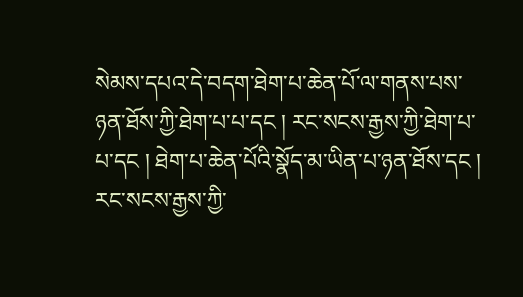སེམས་དཔའ་དེ་བདག་ཐེག་པ་ཆེན་པོ་ལ་གནས་པས་ཉན་ཐོས་ཀྱི་ཐེག་པ་པ་དང ། རང་སངས་རྒྱས་ཀྱི་ཐེག་པ་པ་དང ། ཐེག་པ་ཆེན་པོའི་སྣོད་མ་ཡིན་པ་ཉན་ཐོས་དང ། རང་སངས་རྒྱས་ཀྱི་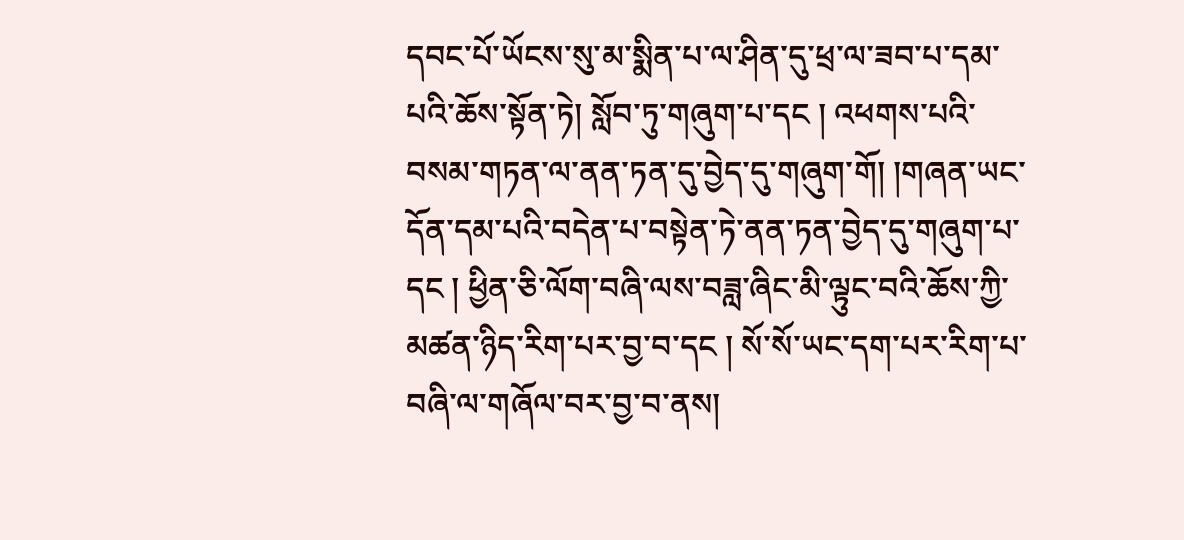དབང་པོ་ཡོངས་སུ་མ་སྨིན་པ་ལ་ཤིན་དུ་ཕྲ་ལ་ཟབ་པ་དམ་པའི་ཆོས་སྟོན་ཏེ། སློབ་ཏུ་གཞུག་པ་དང ། འཕགས་པའི་བསམ་གཏན་ལ་ནན་ཏན་དུ་བྱེད་དུ་གཞུག་གོ། །གཞན་ཡང་དོན་དམ་པའི་བདེན་པ་བསྟེན་ཏེ་ནན་ཏན་བྱེད་དུ་གཞུག་པ་དང ། ཕྱིན་ཅི་ལོག་བཞི་ལས་བཟླ་ཞིང་མི་ལྟུང་བའི་ཆོས་ཀྱི་མཚན་ཉིད་རིག་པར་བྱ་བ་དང ། སོ་སོ་ཡང་དག་པར་རིག་པ་བཞི་ལ་གཞོལ་བར་བྱ་བ་ནས།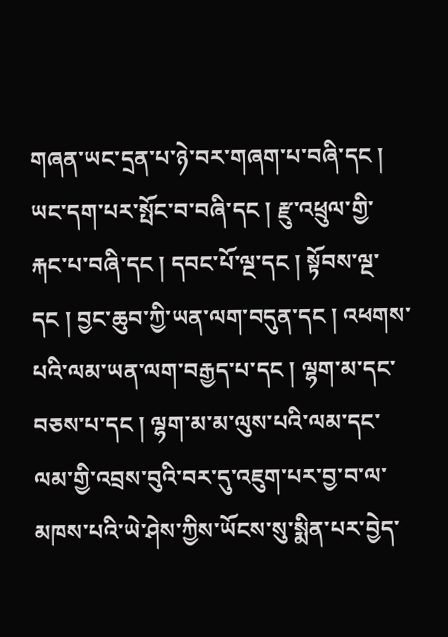གཞན་ཡང་དྲན་པ་ཉེ་བར་གཞག་པ་བཞི་དང ། ཡང་དག་པར་སྤོང་བ་བཞི་དང ། རྫུ་འཕྲུལ་གྱི་རྐང་པ་བཞི་དང ། དབང་པོ་ལྔ་དང ། སྟོབས་ལྔ་དང ། བྱང་ཆུབ་ཀྱི་ཡན་ལག་བདུན་དང ། འཕགས་པའི་ལམ་ཡན་ལག་བརྒྱད་པ་དང ། ལྷག་མ་དང་བཅས་པ་དང ། ལྷག་མ་མ་ལུས་པའི་ལམ་དང་ལམ་གྱི་འབྲས་བུའི་བར་དུ་འཇུག་པར་བྱ་བ་ལ་མཁས་པའི་ཡེ་ཤེས་ཀྱིས་ཡོངས་སུ་སྨིན་པར་བྱེད་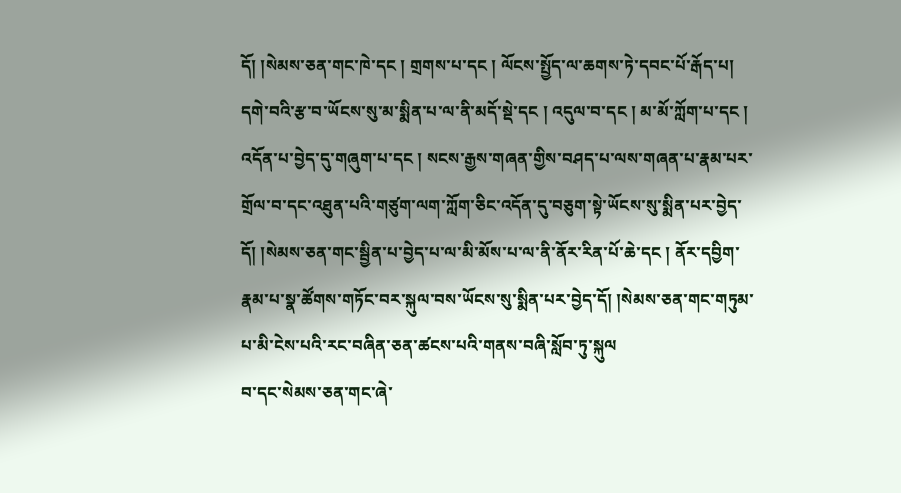དོ། །སེམས་ཅན་གང་ཁེ་དང ། གྲགས་པ་དང ། ལོངས་སྤྱོད་ལ་ཆགས་ཏེ་དབང་པོ་རྒོད་པ། དགེ་བའི་རྩ་བ་ཡོངས་སུ་མ་སྨིན་པ་ལ་ནི་མདོ་སྡེ་དང ། འདུལ་བ་དང ། མ་མོ་ཀློག་པ་དང ། འདོན་པ་བྱེད་དུ་གཞུག་པ་དང ། སངས་རྒྱས་གཞན་གྱིས་བཤད་པ་ལས་གཞན་པ་རྣམ་པར་གྲོལ་བ་དང་འཐུན་པའི་གཙུག་ལག་ཀློག་ཅིང་འདོན་དུ་བཅུག་སྟེ་ཡོངས་སུ་སྨིན་པར་བྱེད་དོ། །སེམས་ཅན་གང་སྦྱིན་པ་བྱེད་པ་ལ་མི་མོས་པ་ལ་ནི་ནོར་རིན་པོ་ཆེ་དང ། ནོར་དབྱིག་རྣམ་པ་སྣ་ཚོགས་གཏོང་བར་སྐུལ་བས་ཡོངས་སུ་སྨིན་པར་བྱེད་དོ། །སེམས་ཅན་གང་གཏུམ་པ་མི་ངེས་པའི་རང་བཞིན་ཅན་ཚངས་པའི་གནས་བཞི་སློབ་ཏུ་སྐུལ
བ་དང་སེམས་ཅན་གང་ཞེ་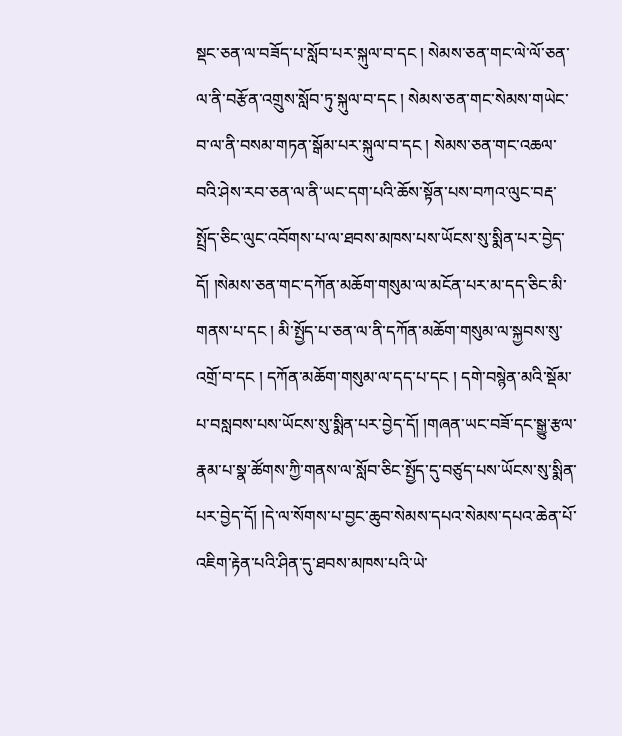སྡང་ཅན་ལ་བཟོད་པ་སློབ་པར་སྐུལ་བ་དང ། སེམས་ཅན་གང་ལེ་ལོ་ཅན་ལ་ནི་བརྩོན་འགྲུས་སློབ་ཏུ་སྐུལ་བ་དང ། སེམས་ཅན་གང་སེམས་གཡེང་བ་ལ་ནི་བསམ་གཏན་སྒོམ་པར་སྐུལ་བ་དང ། སེམས་ཅན་གང་འཆལ་བའི་ཤེས་རབ་ཅན་ལ་ནི་ཡང་དག་པའི་ཆོས་སྟོན་པས་བཀའ་ལུང་བརྡ་སྤྲོད་ཅིང་ལུང་འབོགས་པ་ལ་ཐབས་མཁས་པས་ཡོངས་སུ་སྨིན་པར་བྱེད་དོ། །སེམས་ཅན་གང་དཀོན་མཆོག་གསུམ་ལ་མངོན་པར་མ་དད་ཅིང་མི་གནས་པ་དང ། མི་སྤྱོད་པ་ཅན་ལ་ནི་དཀོན་མཆོག་གསུམ་ལ་སྐྱབས་སུ་འགྲོ་བ་དང ། དཀོན་མཆོག་གསུམ་ལ་དད་པ་དང ། དགེ་བསྙེན་མའི་སྡོམ་པ་བསླབས་པས་ཡོངས་སུ་སྨིན་པར་བྱེད་དོ། །གཞན་ཡང་བཟོ་དང་སྒྱུ་རྩལ་རྣམ་པ་སྣ་ཚོགས་ཀྱི་གནས་ལ་སློབ་ཅིང་སྤྱོད་དུ་བཙུད་པས་ཡོངས་སུ་སྨིན་པར་བྱེད་དོ། །དེ་ལ་སོགས་པ་བྱང་ཆུབ་སེམས་དཔའ་སེམས་དཔའ་ཆེན་པོ་འཇིག་རྟེན་པའི་ཤིན་དུ་ཐབས་མཁས་པའི་ཡེ་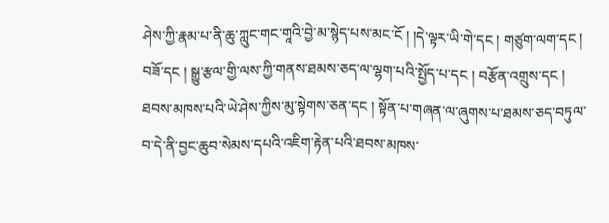ཤེས་ཀྱི་རྣམ་པ་ནི་ཆུ་ཀླུང་གང་གཱའི་བྱེ་མ་སྙེད་པས་མང་ངོ ། །དེ་ལྟར་ཡི་གེ་དང ། གཙུག་ལག་དང ། བཟོ་དང ། སྒྱུ་རྩལ་གྱི་ལས་ཀྱི་གནས་ཐམས་ཅད་ལ་ལྷག་པའི་སྤྱོད་པ་དང ། བརྩོན་འགྲུས་དང ། ཐབས་མཁས་པའི་ཡེ་ཤེས་ཀྱིས་མུ་སྟེགས་ཅན་དང ། སྟོན་པ་གཞན་ལ་ཞུགས་པ་ཐམས་ཅད་བཏུལ་བ་དེ་ནི་བྱང་ཆུབ་སེམས་དཔའི་འཇིག་རྟེན་པའི་ཐབས་མཁས་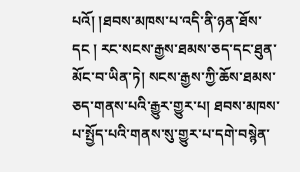པའོ། །ཐབས་མཁས་པ་འདི་ནི་ཉན་ཐོས་དང ། རང་སངས་རྒྱས་ཐམས་ཅད་དང་ཐུན་མོང་བ་ཡིན་ཏེ། སངས་རྒྱས་ཀྱི་ཆོས་ཐམས་ཅད་གནས་པའི་རྒྱུར་གྱུར་པ། ཐབས་མཁས་པ་སྤྱོད་པའི་གནས་སུ་གྱུར་པ་དགེ་བསྙེན་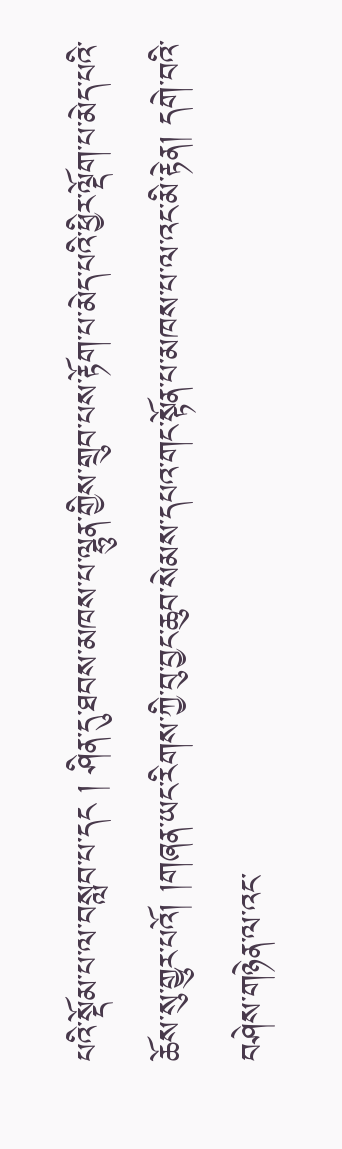པའི་སྡོམ་པ་ལ་བསླབ་པ་དང ། ཤིན་དུ་ཐབས་མཁས་པ་ལྷུན་གྱིས་གྲུབ་པས་རྟོག་པ་མེད་པའི་ཕྱིར་ལྡོག་པ་མེད་པའི་ཆོས་སུ་གྱུར་པའོ། །གཞན་ཡང་རིགས་ཀྱི་བུ་བྱང་ཆུབ་སེམས་དཔའ་གང་སྟོན་པ་མཁས་པ་ལ་འང་མི་རྟེན། དགེ་བའི་བཤེས་གཉེན་ལ་འང་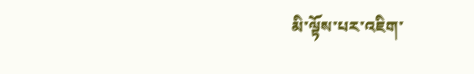མི་ལྟོས་པར་འཇིག་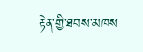རྟེན་གྱི་ཐབས་མཁས